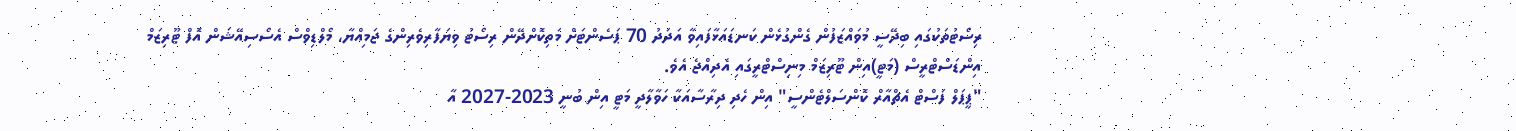ރިސޯޓުތަކުގައި ބިދޭސީ މުވައްޒަފުން ގެންގުޅެން ކަނޑައަޅާފައިވާ އަދަދު 70 ޕަސެންޓަށް މަތިކޮށްދޭން ރިސޯޓު ވިޔަފާރިވެރިންގެ ޖަމިއްޔާ، މޯލްޑިވްސް އެސޯސިއޭޝަން އޮފް ޓޫރިޒަމް އިންޑަސްޓްރީސް (މަޓީ)އިން ޓޫރިޒަމް މިނިސްޓްރީގައި އެދިއްޖެ އެވެ.
"ޕީޕަލް ފަސްޓް އެޗްއާރް ކޮންސަލްޓެންސީ" އިން ހެދި ދިރާސާއަކާ ހަވާލާދީ މަޓީ އިން ބުނީ 2023-2027 އާ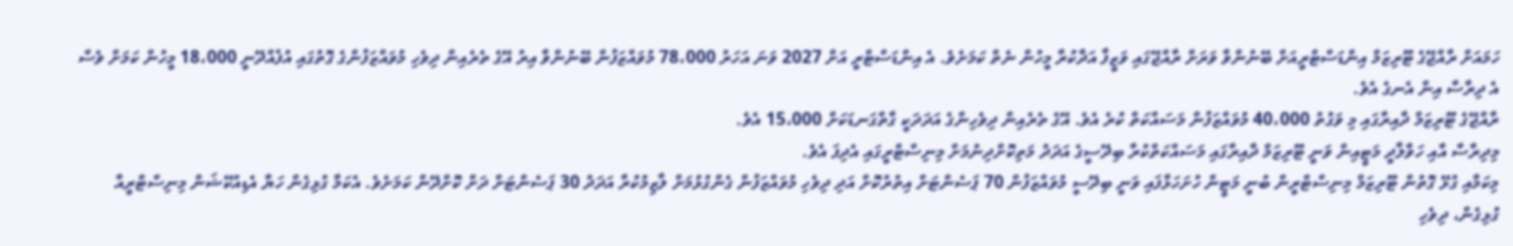ހަމައަށް ރާއްޖޭގެ ޓޫރިޒަމް އިންޑަސްޓްރީއަށް ބޭނުންވާ ވަރަށް ރާއްޖޭގައި ވަޒީފާ އަދާކުރާ މީހުން ނެތް ކަމަށެވެ. އެ އިންޑަސްޓްރީ އަށް 2027 ވަނަ އަހަރު 78،000 މުވައްޒަފުން ބޭނުންވާ އިރު އޭގެ ތެރެއިން ދިވެހި މުވައްޒަފުންގެ ގޮތުގައި އުފެއްދޭނީ 18،000 މީހުން ކަމަށް ވެސް އެ ދިރާސާ އިން އެނގެ އެވެ.
ރާއްޖޭގެ ޓޫރިޒަމް ދާއިރާގައި މި ވަގުތު 40،000 މުވައްޒަފުން މަސައްކަތް ކުރެ އެވެ. އޭގެ ތެރެއިން ދިވެހިންގެ އަދަދަކީ ގާތްގަނޑަކަށް 15،000 އެވެ.
މިދިރާސާ އާއި ހަވާލާދީ މަޓީއިން ވަނީ ޓޫރިޒަމް ދާއިރާގައި މަސައްކަތްކުރާ ބިދޭސީގެ އަދަދު މަތިކޮށްދިނުމަށް މިނިސްޓްރީގައި އެދިފަ އެވެ.
މިކަމާއި ގުޅޭ ގޮތުން ޓޫރިޒަމް މިނިސްޓްރީން ބުނީ މަޓީން ހުށަހަޅާފައި ވަނީ ބިދޭސީ މުވައްޒަފުން 70 ޕަސެންޓަށް އިތުރުކޮށް އަދި ދިވެހި މުވައްޒަފުން ގެންގުޅުމަށް ލާޒިމުކުރާ އަދަދު 30 ޕަސެންޓަށް ދަށް ކޮށްދޭން ކަމަށެވެ. އެކަމާ ގުޅިގެން ހަޔާ އެޑިއުކޭޝަން މިނިސްޓްރީއާ ގުޅިގެން، ދިވެހި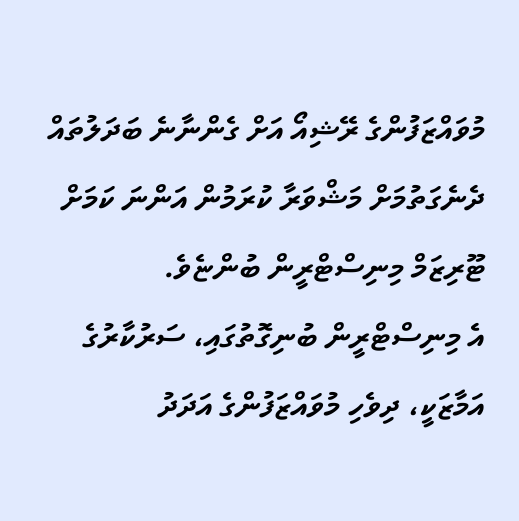މުވައްޒަފުންގެ ރޭޝިއޯ އަށް ގެންނާނެ ބަދަލުތައް ދެނެގަތުމަށް މަޝްވަރާ ކުރަމުން އަންނަ ކަމަށް ޓޫރިޒަމް މިނިސްޓްރީން ބުންޏެވެ.
އެ މިނިސްޓްރީން ބުނިގޮތުގައި، ސަރުކާރުގެ އަމާޒަކީ، ދިވެހި މުވައްޒަފުންގެ އަދަދު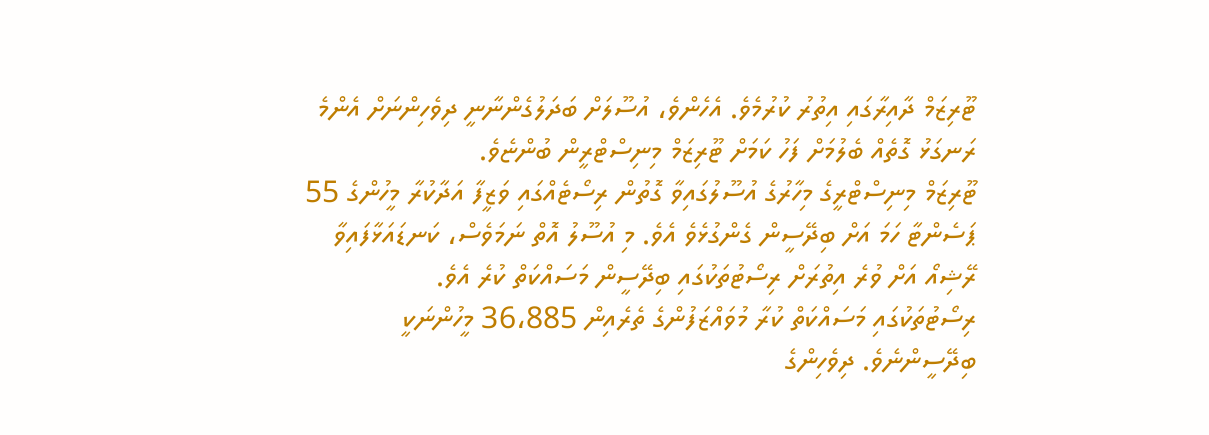ޓޫރިޒަމް ދާއިރާގައި އިތުރު ކުރުމެވެ. އެހެންވެ، އުސޫލަށް ބަދަލުގެންނާނީ ދިވެހިންނަށް އެންމެ ރަނގަޅު ގޮތެއް ބެލުމަށް ފަހު ކަމަށް ޓޫރިޒަމް މިނިސްޓްރީން ބުންޏެވެ.
ޓޫރިޒަމް މިނިސްޓްރީގެ މިހާރުގެ އުސޫލުގައިވާ ގޮތުން ރިސޯޓެއްގައި ވަޒީފާ އަދާކުރާ މީހުންގެ 55 ޕަސެންޓާ ހަމަ އަށް ބިދޭސީން ގެންގުޅެވެ އެވެ. މި އުސޫލު އޮތް ނަމަވެސް، ކަނޑައަޅާފައިވާ ރޭޝިއޯ އަށް ވުރެ އިތުރަށް ރިސޯޓުތަކުގައި ބިދޭސީން މަސައްކަތް ކުރެ އެވެ.
ރިސޯޓުތަކުގައި މަސައްކަތް ކުރާ މުވައްޒަފުންގެ ތެރެއިން 36،885 މީހުންނަކީ ބިދޭސީންނެވެ. ދިވެހިންގެ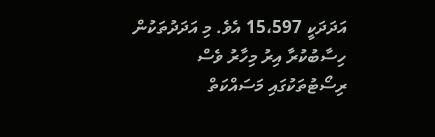އަދަދަކީ 15،597 އެވެ. މި އަދަދުތަކުން ހިސާބުކުރާ އިރު މިހާރު ވެސް ރިސޯޓުތަކުގައި މަސައްކަތް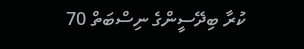ކުރާ ބިދޭސީންގެ ނިސްބަތް 70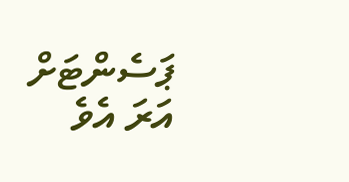ޕަސެންޓަށް އަރަ އެވެ